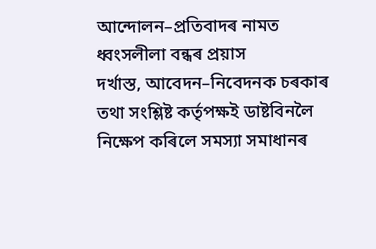আন্দোলন–প্রতিবাদৰ নামত ধ্বংসলীলা বন্ধৰ প্রয়াস
দর্খাস্ত, আবেদন–নিবেদনক চৰকাৰ তথা সংশ্লিষ্ট কর্তৃপক্ষই ডাষ্টবিনলৈ নিক্ষেপ কৰিলে সমস্যা সমাধানৰ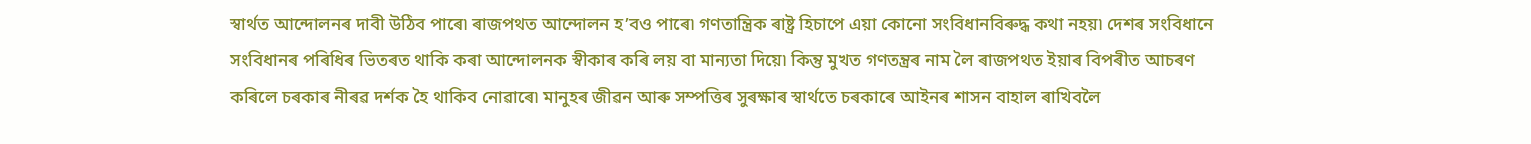স্বার্থত আন্দোলনৰ দাবী উঠিব পাৰে৷ ৰাজপথত আন্দোলন হ’বও পাৰে৷ গণতান্ত্রিক ৰাষ্ট্র হিচাপে এয়া কোনো সংবিধানবিৰুদ্ধ কথা নহয়৷ দেশৰ সংবিধানে সংবিধানৰ পৰিধিৰ ভিতৰত থাকি কৰা আন্দোলনক স্বীকাৰ কৰি লয় বা মান্যতা দিয়ে৷ কিন্তু মুখত গণতন্ত্রৰ নাম লৈ ৰাজপথত ইয়াৰ বিপৰীত আচৰণ কৰিলে চৰকাৰ নীৰৱ দর্শক হৈ থাকিব নোৱাৰে৷ মানুহৰ জীৱন আৰু সম্পত্তিৰ সুৰক্ষাৰ স্বার্থতে চৰকাৰে আইনৰ শাসন বাহাল ৰাখিবলৈ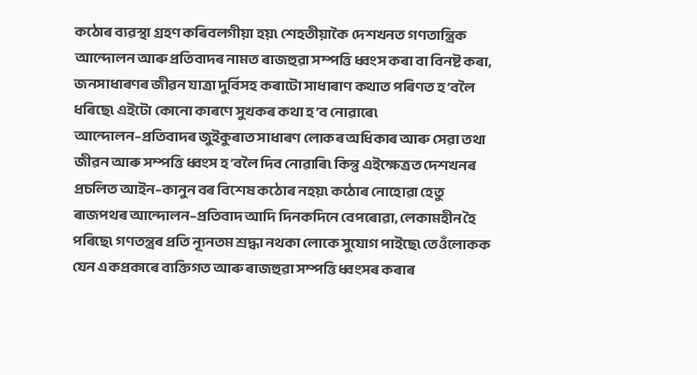কঠোৰ ব্যৱস্থা গ্রহণ কৰিবলগীয়া হয়৷ শেহতীয়াকৈ দেশখনত গণতান্ত্রিক আন্দোলন আৰু প্রতিবাদৰ নামত ৰাজহুৱা সম্পত্তি ধ্বংস কৰা বা বিনষ্ট কৰা, জনসাধাৰণৰ জীৱন যাত্রা দুর্বিসহ কৰাটো সাধাৰাণ কথাত পৰিণত হ’বলৈ ধৰিছে৷ এইটো কোনো কাৰণে সুখকৰ কথা হ’ব নোৱাৰে৷ আন্দোলন–প্রতিবাদৰ জুইকুৰাত সাধাৰণ লোকৰ অধিকাৰ আৰু সেৱা তথা জীৱন আৰু সম্পত্তি ধ্বংস হ’বলৈ দিব নোৱাৰি৷ কিন্তু এইক্ষেত্রত দেশখনৰ প্রচলিত আইন–কানুন বৰ বিশেষ কঠোৰ নহয়৷ কঠোৰ নোহোৱা হেতু ৰাজপথৰ আন্দোলন–প্রতিবাদ আদি দিনকদিনে বেপৰোৱা, লেকামহীন হৈ পৰিছে৷ গণতন্ত্রৰ প্রতি ন্যূনতম শ্রদ্ধা নথকা লোকে সুযোগ পাইছে৷ তেওঁলোকক যেন একপ্রকাৰে ব্যক্তিগত আৰু ৰাজহুৱা সম্পত্তি ধ্বংসৰ কৰাৰ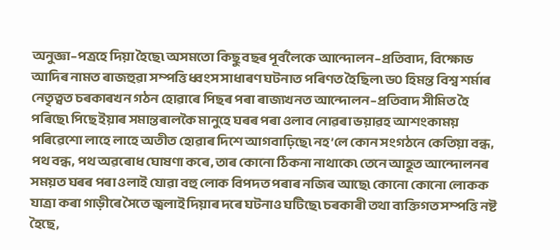অনুজ্ঞা–পত্রহে দিয়া হৈছে৷ অসমতো কিছু বছৰ পূর্বলৈকে আন্দোলন–প্রতিবাদ, বিক্ষোভ আদিৰ নামত ৰাজহুৱা সম্পত্তি ধ্বংস সাধাৰণ ঘটনাত পৰিণত হৈছিল৷ ড০ হিমন্ত বিশ্ব শর্মাৰ নেতৃত্বত চৰকাৰখন গঠন হোৱাৰে পিছৰ পৰা ৰাজ্যখনত আন্দোলন–প্রতিবাদ সীমিত হৈ পৰিছে৷ পিছে ইয়াৰ সমান্তৰালকৈ মানুহে ঘৰৰ পৰা ওলাব নোৱৰা ভয়াৱহ আশংকাময় পৰিৱেশো লাহে লাহে অতীত হোৱাৰ দিশে আগবাঢ়িছে৷ নহ’লে কোন সংগঠনে কেতিয়া বন্ধ, পথ বন্ধ, পথ অৱৰোধ ঘোষণা কৰে, তাৰ কোনো ঠিকনা নাথাকে৷ তেনে আহূত আন্দোলনৰ সময়ত ঘৰৰ পৰা ওলাই যোৱা বহু লোক বিপদত পৰাৰ নজিৰ আছে৷ কোনো কোনো লোকক যাত্রা কৰা গাড়ীৰে সৈতে জ্বলাই দিয়াৰ দৰে ঘটনাও ঘটিছে৷ চৰকাৰী তথা ব্যক্তিগত সম্পত্তি নষ্ট হৈছে,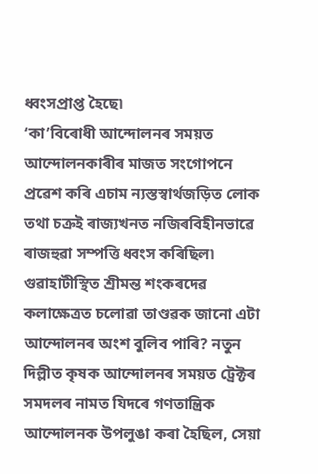ধ্বংসপ্রাপ্ত হৈছে৷
‘কা’বিৰোধী আন্দোলনৰ সময়ত আন্দোলনকাৰীৰ মাজত সংগোপনে প্রৱেশ কৰি এচাম ন্যস্তস্বার্থজড়িত লোক তথা চক্রই ৰাজ্যখনত নজিৰবিহীনভাৱে ৰাজহুৱা সম্পত্তি ধ্বংস কৰিছিল৷ গুৱাহাটীস্থিত শ্রীমন্ত শংকৰদেৱ কলাক্ষেত্রত চলোৱা তাণ্ডৱক জানো এটা আন্দোলনৰ অংশ বুলিব পাৰি? নতুন দিল্লীত কৃষক আন্দোলনৰ সময়ত ট্ৰেক্টৰ সমদলৰ নামত যিদৰে গণতান্ত্রিক আন্দোলনক উপলুঙা কৰা হৈছিল, সেয়া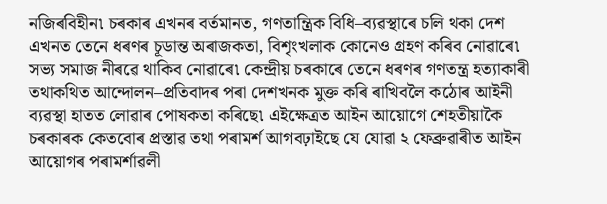নজিৰবিহীন৷ চৰকাৰ এখনৰ বর্তমানত, গণতান্ত্রিক বিধি–ব্যৱস্থাৰে চলি থকা দেশ এখনত তেনে ধৰণৰ চূডান্ত অৰাজকতা, বিশৃংখলাক কোনেও গ্রহণ কৰিব নোৱাৰে৷ সভ্য সমাজ নীৰৱে থাকিব নোৱাৰে৷ কেন্দ্রীয় চৰকাৰে তেনে ধৰণৰ গণতন্ত্র হত্যাকাৰী তথাকথিত আন্দোলন–প্রতিবাদৰ পৰা দেশখনক মুক্ত কৰি ৰাখিবলৈ কঠোৰ আইনী ব্যৱস্থা হাতত লোৱাৰ পোষকতা কৰিছে৷ এইক্ষেত্রত আইন আয়োগে শেহতীয়াকৈ চৰকাৰক কেতবোৰ প্রস্তাৱ তথা পৰামর্শ আগবঢ়াইছে যে যোৱা ২ ফেব্রুৱাৰীত আইন আয়োগৰ পৰামর্শাৱলী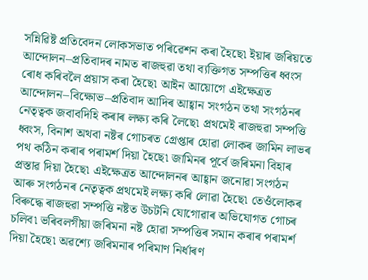সন্নিৱিষ্ট প্রতিবেদন লোকসভাত পৰিৱেশন কৰা হৈছে৷ ইয়াৰ জৰিয়তে আন্দোলন–প্রতিবাদৰ নামত ৰাজহুৱা তথা ব্যক্তিগত সম্পত্তিৰ ধ্বংস ৰোধ কৰিবলৈ প্রয়াস কৰা হৈছে৷ আইন আয়োগে এইক্ষেত্রত আন্দোলন–বিক্ষোভ–প্রতিবাদ আদিৰ আহ্বান সংগঠন তথা সংগঠনৰ নেতৃত্বক জবাবদিহি কৰাৰ লক্ষ্য কৰি লৈছে৷ প্রথমেই ৰাজহুৱা সম্পত্তি ধ্বংস, বিনাশ অথবা নষ্টৰ গোচৰত গ্রেপ্তাৰ হোৱা লোকৰ জামিন লাভৰ পথ কঠিন কৰাৰ পৰামর্শ দিয়া হৈছে৷ জামিনৰ পূর্বে জৰিমনা বিহাৰ প্রস্তাৱ দিয়া হৈছে৷ এইক্ষেত্রত আন্দোলনৰ আহ্বান জনোৱা সংগঠন আৰু সংগঠনৰ নেতৃত্বক প্রথমেই লক্ষ্য কৰি লোৱা হৈছে৷ তেওঁলোকৰ বিৰুদ্ধে ৰাজহুৱা সম্পত্তি নষ্টত উচটনি যোগোৱাৰ অভিযোগত গোচৰ চলিব৷ ভৰিবলগীয়া জৰিমনা নষ্ট হোৱা সম্পত্তিৰ সমান কৰাৰ পৰামর্শ দিয়া হৈছে৷ অৱশ্যে জৰিমনাৰ পৰিমাণ নির্ধাৰণ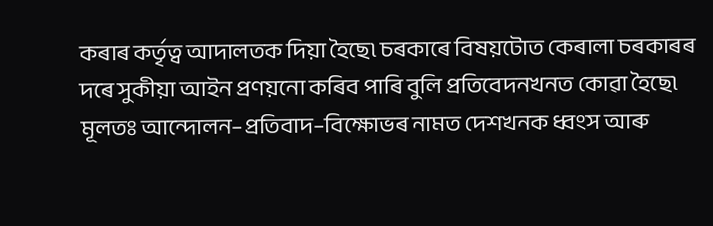কৰাৰ কর্তৃত্ব আদালতক দিয়া হৈছে৷ চৰকাৰে বিষয়টোত কেৰালা চৰকাৰৰ দৰে সুকীয়া আইন প্রণয়নো কৰিব পাৰি বুলি প্রতিবেদনখনত কোৱা হৈছে৷ মূলতঃ আন্দোলন–প্রতিবাদ–বিক্ষোভৰ নামত দেশখনক ধ্বংস আৰু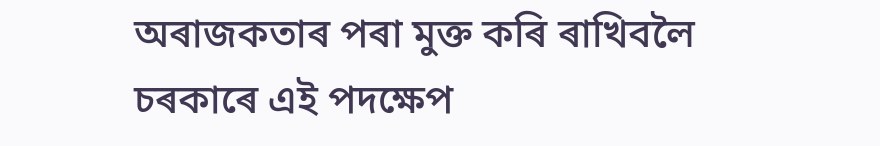অৰাজকতাৰ পৰা মুক্ত কৰি ৰাখিবলৈ চৰকাৰে এই পদক্ষেপ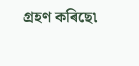গ্রহণ কৰিছে৷